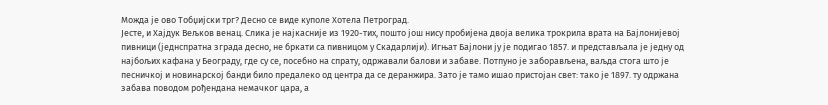Можда је ово Тобџијски трг? Десно се виде куполе Хотела Петроград.
Јесте, и Хајдук Вељков венац. Слика је најкасније из 1920-тих, пошто још нису пробијена двоја велика трокрила врата на Бајлонијевој пивници (једнспратна зграда десно, не бркати са пивницом у Скадарлији). Игњат Бајлони ју је подигао 1857. и представљала је једну од најбољих кафана у Београду, где су се, посебно на спрату, одржавали балови и забаве. Потпуно је заборављена, ваљда стога што је песничкој и новинарској банди било предалеко од центра да се деранжира. Зато је тамо ишао пристојан свет: тако је 1897. ту одржана забава поводом рођендана немачког цара, а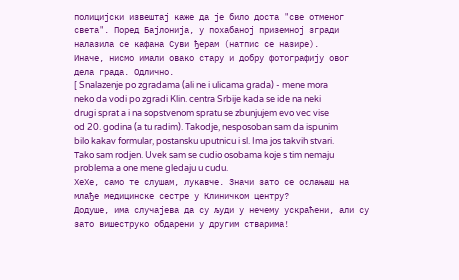полицијски извештај каже да је било доста "све отменог света". Поред Бајлонија, у похабаној приземној згради налазила се кафана Суви ђерам (натпис се назире).
Иначе, нисмо имали овако стару и добру фотографију овог дела града. Одлично.
[ Snalazenje po zgradama (ali ne i ulicama grada) - mene mora neko da vodi po zgradi Klin. centra Srbije kada se ide na neki drugi sprat a i na sopstvenom spratu se zbunjujem evo vec vise od 20. godina (a tu radim). Takodje, nesposoban sam da ispunim bilo kakav formular, postansku uputnicu i sl. Ima jos takvih stvari. Тako sam rodjen. Uvek sam se cudio osobama koje s tim nemaju problema a one mene gledaju u cudu.
ХеХе, само те слушам, лукавче. Значи зато се ослањаш на млађе медицинске сестре у Клиничком центру?
Додуше, има случајева да су људи у нечему ускраћени, али су зато вишеструко обдарени у другим стварима!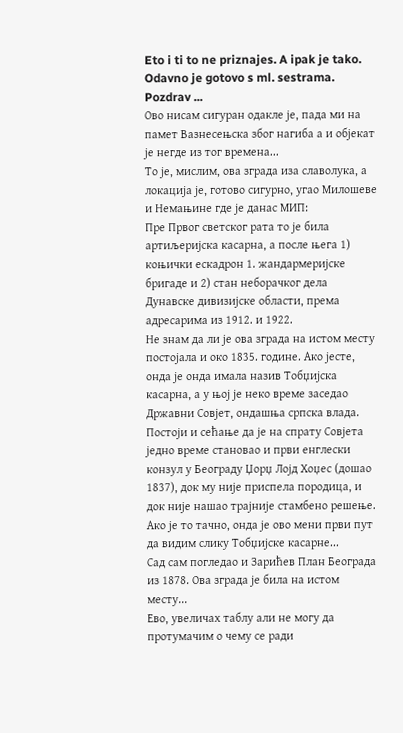Eto i ti to ne priznajes. A ipak je tako. Odavno je gotovo s ml. sestrama. Pozdrav ...
Ово нисам сигуран одакле је, пада ми на памет Вазнесењска због нагиба а и објекат је негде из тог времена...
То је, мислим, ова зграда иза славолука, а локација је, готово сигурно, угао Милошеве и Немањине где је данас МИП:
Пре Првог светског рата то је била артиљеријска касарна, а после њега 1) коњички ескадрон 1. жандармеријске бригаде и 2) стан неборачког дела Дунавске дивизијске области, према адресарима из 1912. и 1922.
Не знам да ли је ова зграда на истом месту постојала и око 1835. године. Ако јесте, онда је онда имала назив Тобџијска касарна, а у њој је неко време заседао Државни Совјет, ондашња српска влада. Постоји и сећање да је на спрату Совјета једно време становао и први енглески конзул у Београду Џорџ Лојд Хоџес (дошао 1837), док му није приспела породица, и док није нашао трајније стамбено решење. Ако је то тачно, онда је ово мени први пут да видим слику Тобџијске касарне...
Сад сам погледао и Зарићев План Београда из 1878. Ова зграда је била на истом месту...
Ево, увеличах таблу али не могу да протумачим о чему се ради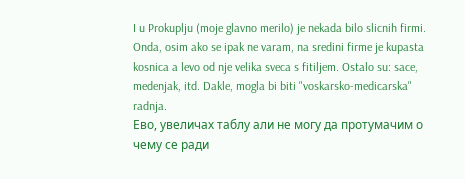I u Prokuplju (moje glavno merilo) je nekada bilo slicnih firmi. Onda, osim ako se ipak ne varam, na sredini firme je kupasta kosnica a levo od nje velika sveca s fitiljem. Ostalo su: sace, medenjak, itd. Dakle, mogla bi biti "voskarsko-medicarska" radnja.
Ево, увеличах таблу али не могу да протумачим о чему се ради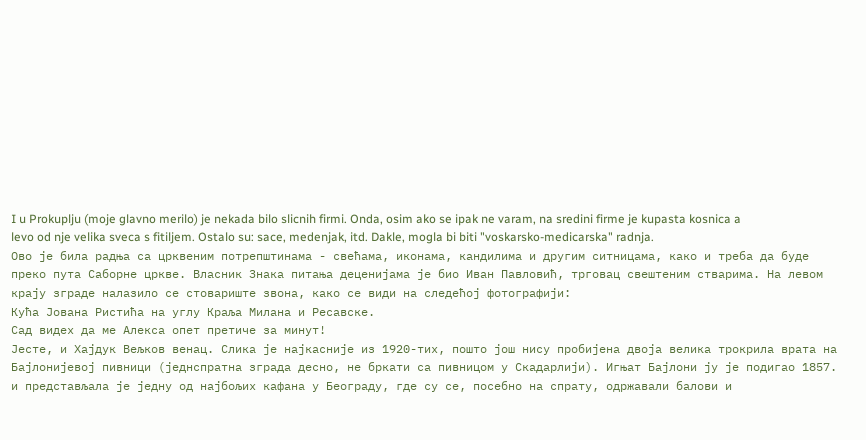I u Prokuplju (moje glavno merilo) je nekada bilo slicnih firmi. Onda, osim ako se ipak ne varam, na sredini firme je kupasta kosnica a levo od nje velika sveca s fitiljem. Ostalo su: sace, medenjak, itd. Dakle, mogla bi biti "voskarsko-medicarska" radnja.
Ово је била радња са црквеним потрепштинама - свећама, иконама, кандилима и другим ситницама, како и треба да буде преко пута Саборне цркве. Власник Знака питања деценијама је био Иван Павловић, трговац свештеним стварима. На левом крају зграде налазило се стовариште звона, како се види на следећој фотографији:
Кућа Јована Ристића на углу Краља Милана и Ресавске.
Сад видех да ме Алекса опет претиче за минут!
Јесте, и Хајдук Вељков венац. Слика је најкасније из 1920-тих, пошто још нису пробијена двоја велика трокрила врата на Бајлонијевој пивници (једнспратна зграда десно, не бркати са пивницом у Скадарлији). Игњат Бајлони ју је подигао 1857. и представљала је једну од најбољих кафана у Београду, где су се, посебно на спрату, одржавали балови и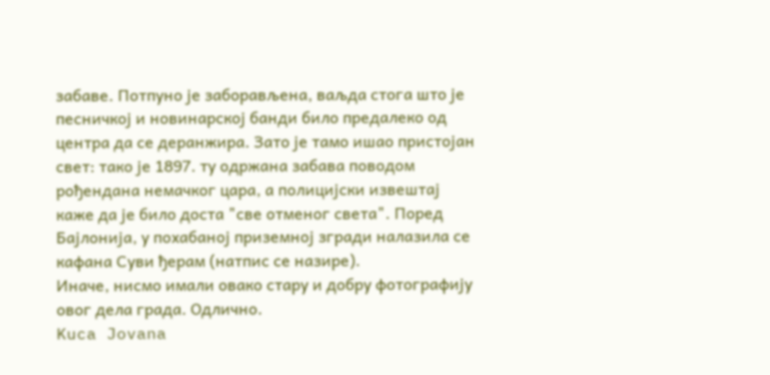забаве. Потпуно је заборављена, ваљда стога што је песничкој и новинарској банди било предалеко од центра да се деранжира. Зато је тамо ишао пристојан свет: тако је 1897. ту одржана забава поводом рођендана немачког цара, а полицијски извештај каже да је било доста "све отменог света". Поред Бајлонија, у похабаној приземној згради налазила се кафана Суви ђерам (натпис се назире).
Иначе, нисмо имали овако стару и добру фотографију овог дела града. Одлично.
Kuca Jovana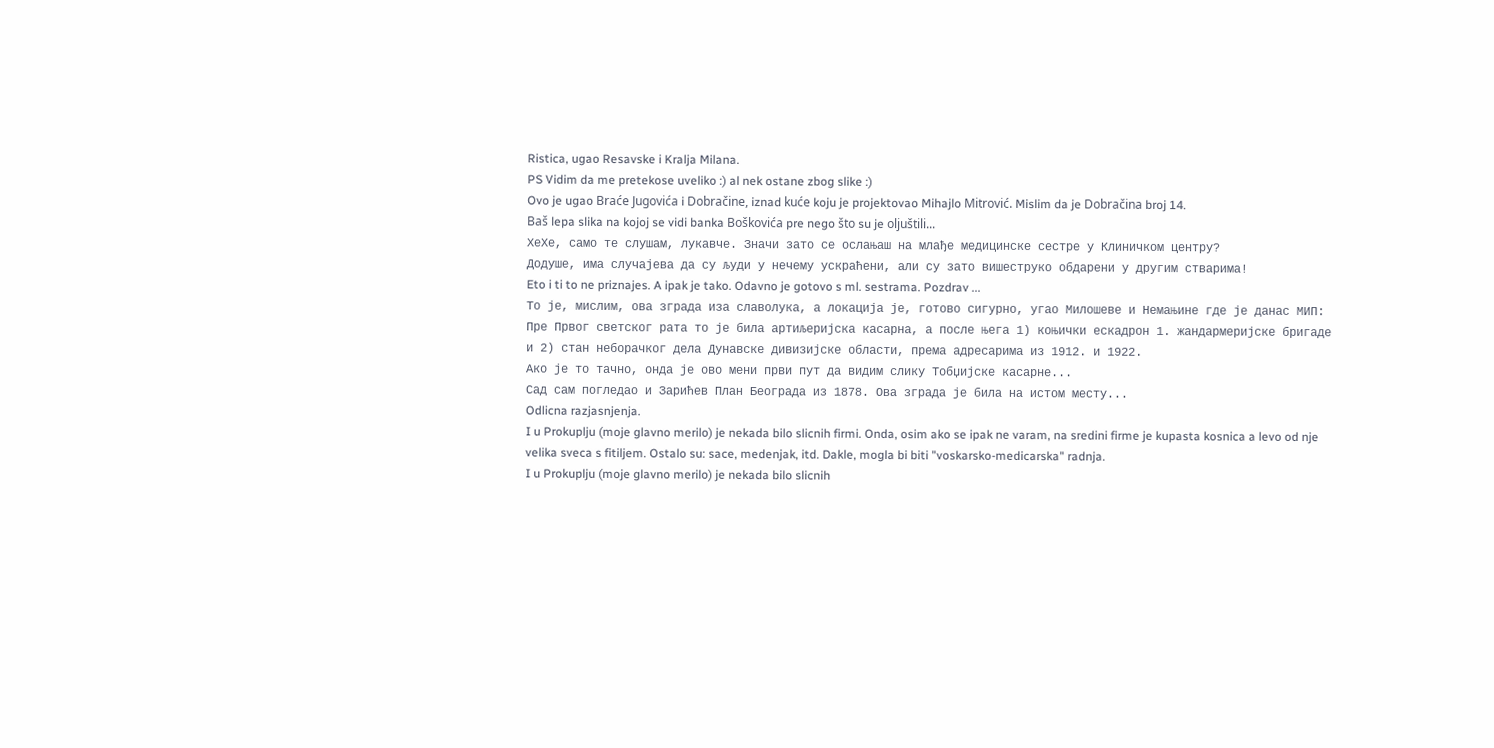Ristica, ugao Resavske i Kralja Milana.
PS Vidim da me pretekose uveliko :) al nek ostane zbog slike :)
Ovo je ugao Braće Jugovića i Dobračine, iznad kuće koju je projektovao Mihajlo Mitrović. Mislim da je Dobračina broj 14.
Baš lepa slika na kojoj se vidi banka Boškovića pre nego što su je oljuštili...
ХеХе, само те слушам, лукавче. Значи зато се ослањаш на млађе медицинске сестре у Клиничком центру?
Додуше, има случајева да су људи у нечему ускраћени, али су зато вишеструко обдарени у другим стварима!
Eto i ti to ne priznajes. A ipak je tako. Odavno je gotovo s ml. sestrama. Pozdrav ...
То је, мислим, ова зграда иза славолука, а локација је, готово сигурно, угао Милошеве и Немањине где је данас МИП:
Пре Првог светског рата то је била артиљеријска касарна, а после њега 1) коњички ескадрон 1. жандармеријске бригаде и 2) стан неборачког дела Дунавске дивизијске области, према адресарима из 1912. и 1922.
Ако је то тачно, онда је ово мени први пут да видим слику Тобџијске касарне...
Сад сам погледао и Зарићев План Београда из 1878. Ова зграда је била на истом месту...
Odlicna razjasnjenja.
I u Prokuplju (moje glavno merilo) je nekada bilo slicnih firmi. Onda, osim ako se ipak ne varam, na sredini firme je kupasta kosnica a levo od nje velika sveca s fitiljem. Ostalo su: sace, medenjak, itd. Dakle, mogla bi biti "voskarsko-medicarska" radnja.
I u Prokuplju (moje glavno merilo) je nekada bilo slicnih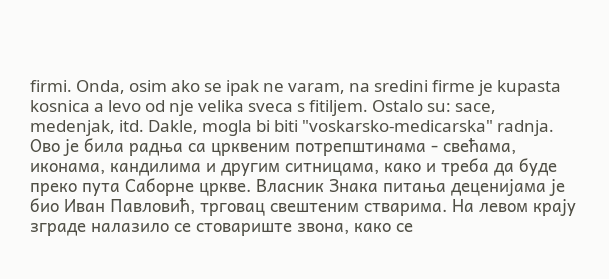firmi. Onda, osim ako se ipak ne varam, na sredini firme je kupasta kosnica a levo od nje velika sveca s fitiljem. Ostalo su: sace, medenjak, itd. Dakle, mogla bi biti "voskarsko-medicarska" radnja.
Ово је била радња са црквеним потрепштинама - свећама, иконама, кандилима и другим ситницама, како и треба да буде преко пута Саборне цркве. Власник Знака питања деценијама је био Иван Павловић, трговац свештеним стварима. На левом крају зграде налазило се стовариште звона, како се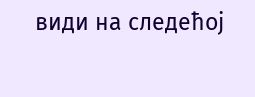види на следећој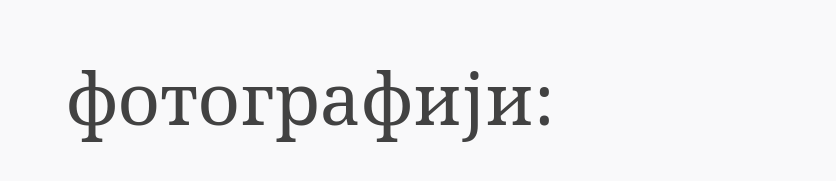фотографији: